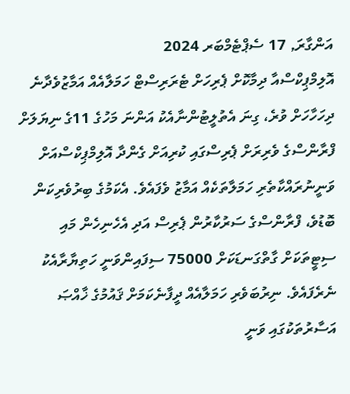އަންގާރަ, 17 ސެޕްޓެމްބަރ 2024
އޮލިމްޕިކްސްއާ ދިމާކޮށް ޕެރިހަށް ޓެރަރިސްޓް ހަމަލާއެއް އަމާޒުވެދާނެ
ދިހަހާހަށް ވުރެ، ގިނަ އެތުލީޓުންނާއެކު އަންނަ މަހުގެ 11ގެ ނިޔަލަށް ފްރާންސްގެ ވެރިރަށް ޕެރިސްގައި ކުރިއަށް ގެންދާ އޮލިމްޕިކްސްއަށް ވަނީނުރައްކާތެރި ހަމަލާތަކެއް އަމާޒު ވެފައެވެ. އެކަމުގެ ބިރުވެރިކަން ބޮޑުވެ، ފްރާންސްގެ ސަރުކާރުން ޕެރިސް އަދި އެހެނިހެން މައި ސިޓީތަކަށް ގާތްގަނޑަކަށް 75000 ސިފައިންވަނީ ހަތިޔާރާއެކު ނެރެފައެވެ. ނިރުބަވެރި ހަމަލާއެއް ދީފާނެކަމަށް ޤައުމުގެ ޚާއްޞަ އަސާރުތަކުގައި ވަނީ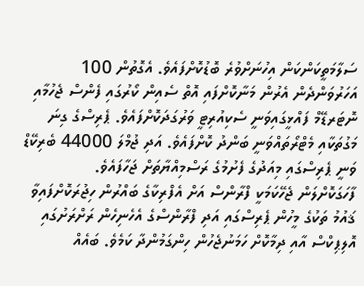ސަލާމަތީކަންކަން އިހުނަށްވުރެ ބޮޑުކޮށްފައެވެ. އެގޮތުން 100 އަހަރުވަންދެން އެރުން މަނާކޮށްފައި އޮތް ސެއިން ކޯރުގައި ފެންސް ޖެހުމާއި ނޮޓަރޑޭމް ފައްޅީގައިވަނީ ސެކިއުރިޓީ ވަރުގަދަކޮށްފައެވެ. ޕެރިސްގެ ގިނަ މަގުތަކާއި މެޓްރޯތައްވަނީ ބަންދު ކޮށްފައެވެ. އަދި ޖުމްލަ 44000 ބެރިކޭޑް ވަނީ ޕެރިސްގައި މިއަދުގެ ފެށުމުގެ ރަސްމިއްޔާތަށް ޖަހާފައެވެ.
ފާހަގަކޮށްލަން ޖެހޭކަމަކީ ފްރާންސް އަށް އެފްރިކާގެ ބައްރުން ހިޖުރަކޮށްފައިވާ ޤައުމު ތަކުގެ މީހުން ޕެރިސްގައި އަދި ފްރާންސްގެ އެހެނިހެން ރަށްރަށުގައި އޮލިޕިކްސް އާއި ދިމާކޮށް ހަމަނުޖެހުން ހިންގަމުންދާ ކަމެވެ. ބައެއް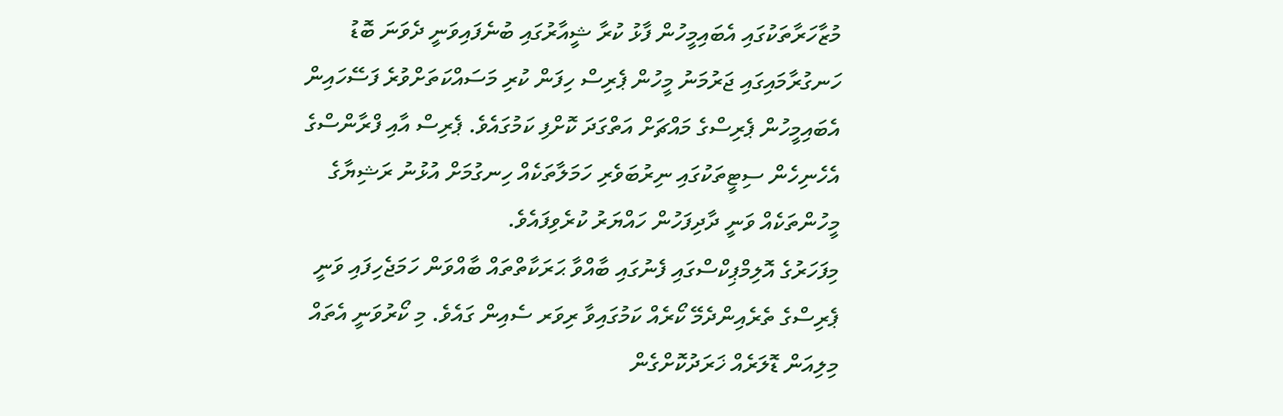މުޒާހަރާތަކުގައި އެބައިމީހުން ފާޅު ކުރާ ޝީއާރުގައި ބުނެފައިވަނީ ދެވަނަ ބޮޑު ހަނގުރާމައިގައި ޖަރުމަނު މީހުން ޕެރިސް ހިފަން ކުރި މަސައްކަތަށްވުރެ ފަސޭހައިން އެބައިމީހުން ޕެރިސްގެ މައްޗަށް އަތްގަދަ ކޮށްފި ކަމުގައެވެ. ޕެރިސް އާއި ފްރާންސްގެ އެހެނިހެން ސިޓީތަކުގައި ނިރުބަވެރި ހަމަލާތަކެއް ހިނގުމަށް އުޅުނު ރަޝިޔާގެ މީހުންތަކެއް ވަނީ ދާދިފަހުން ހައްޔަރު ކުރެވިފައެވެ.
މިފަހަރުގެ އޮލިމްޕިކްސްގައި ފެނުގައި ބާއްވާ ޙަރަކާތްތައް ބާއްވަން ހަމަޖެހިފައި ވަނީ ޕެރިސްގެ ތެރެއިންދެމޭ ކޯރެއް ކަމުގައިވާ ރިވަރ ސެއިން ގައެވެ. މި ކޯރުވަނީ އެތައް މިލިއަން ޑޮލަރެއް ޚަރަދުކޮށްގެން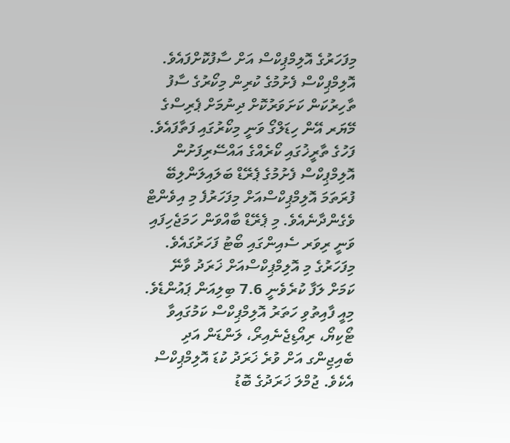މިފަހަރުގެ އޮލިމްޕިކްސް އަށް ސާފުކޮށްފައެވެ. އޮލިމްޕިކްސް ފެށުމުގެ ކުރިން މިކޯރުގެ ސާފު ތާހިރުކަން ކަށަވަރުކޮށް ދިނުމަށް ޕެރިސްގެ މޭޔަރ އޭން ހިޑަލްގޯ ވަނީ މިކޯރުގައި ފަތާފައެވެ. ފަހުގެ ތާރީޚުގައި ކޯރެއްގެ އައްސޭރިފަށުން އޮލިމްޕިކްސް ފެށުމުގެ ޕެރޭޑް ބަލައިލަންލިބޭ ފުރަތަމަ އޮލިމްޕިކްސްއަށް މިފަހަރުފެ މި އިވެންޓް ވެގެންދާނެއެވެ. މި ޕެރޭޑް ބާއްވަން ހަމަޖެހިފައި ވަނީ ރިވަރ ސެއިންގައި ބޯޓު ފަހަރުގައެވެ.
މިފަހަރުގެ މި އޮލިމްޕިކްސްއަށް ޚަރަދު ވާނޭ ކަމަށް ލަފާ ކުރެވެނީ 7.6 ބިލިއަން ޕައުންޑެވެ. މިއީ ފާއިތުވި ހަތަރު އޮލިމްޕިކްސް ކަމުގައިވާ ޓޯކިޔޯ، ރިއޯޑިޖެނެއިރޯ، ލަންޑަން އަދި ބެއިޖިންގ އަށް ވުރެ ޚަރަދު ކުޑަ އޮލިމްޕިކްސް އެކެވެ. ޖުމްލަ ޚަރަދުގެ ބޮޑު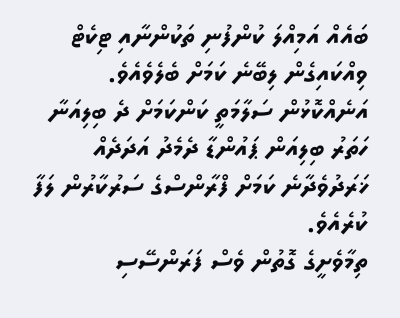ބައެއް އަމިއްލަ ކުންފުނި ތަކުންނާއި ޓިކެޓް ވިއްކައިގެން ލިބޭނެ ކަމަށް ބެލެވެއެވެ. އަނެއްކޮޅުން ސަލާމަތީ ކަންކަމަށް ދެ ބިލިއަނާ ހަތަރު ބިލިއަން ޕައުންޑާ ދެމެދު އަދަދެއް ޚަރަދުވެދާނެ ކަމަށް ފްރާންސްގެ ސަރުކާރުން ލަފާ ކުރެއެވެ.
ތިމާވެށީގެ ގޮތުން ވެސް ފަރަންސޭސި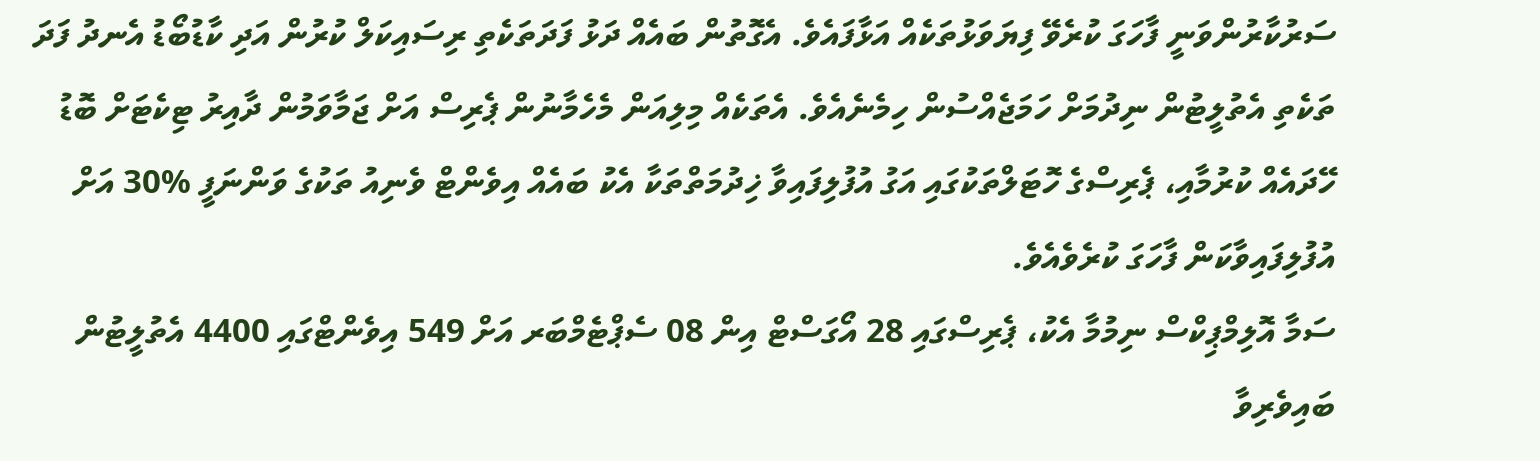ސަރުކާރުންވަނީ ފާހަގަ ކުރެވޭ ފިޔަވަޅުތަކެއް އަޅާފައެވެ. އެގޮތުން ބައެއް ދަޅު ފަދަތަކެތި ރިސައިކަލް ކުރުން އަދި ކާޑުބޯޑު އެނދު ފަދަ ތަކެތި އެތުލީޓުން ނިދުމަށް ހަމަޖެއްސުން ހިމެނެއެވެ. އެތަކެއް މިލިއަން މެހެމާނުން ޕެރިސް އަށް ޖަމާވަމުން ދާއިރު ޓިކެޓަށް ބޮޑު ހޭދައެއް ކުރުމާއި، ޕެރިސްގެ ހޮޓަލްތަކުގައި އަގު އުފުލިފައިވާ ޚިދުމަތްތަކާ އެކު ބައެއް އިވެންޓް ވެނިއު ތަކުގެ ވަންނަފީ %30 އަށް އުފުލިފައިވާކަން ފާހަގަ ކުރެވެއެވެ.
ސަމާ އޮލިމްޕިކްސް ނިމުމާ އެކު، ޕެރިސްގައި 28 އޯގަސްޓް އިން 08 ސެޕްޓެމްބަރ އަށް 549 އިވެންޓްގައި 4400 އެތުލީޓުން ބައިވެރިވާ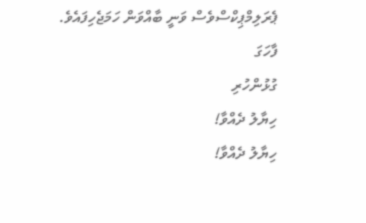ޕެރަލިމްޕިކްސްވެސް ވަނީ ބާއްވަން ހަމަޖެހިފައެވެ.
ފާހަގަ
ގުޅުންހުރި
ހިޔާލު ދެއްވާ!
ހިޔާލު ދެއްވާ!